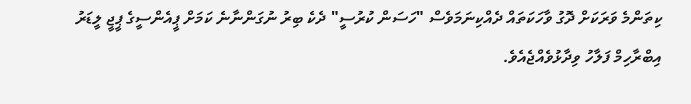ކިތަންމެ ވަރަކަށް ދޮގު ވާހަކަތައް ދެއްކިނަމަވެސް "ހަސަން ކުރުސީ" ދެކެ ބިރު ނުގަންނާނެ ކަމަށް ޕީއެންސީގެ ޕީޖީ ލީޑަރު އިބްރާހިމް ފަލާހު ވިދާޅުވެއްޖެއެވެ.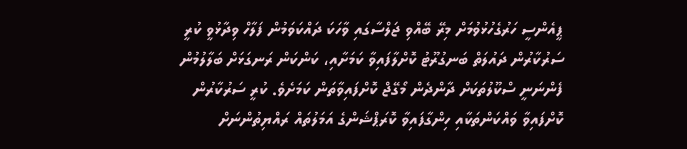ޕީއެންސީ ހަރުގެހުޅުވުމަށް މިރޭ ބޭއްވި ޖަލްސާގައި ވާހަކަ ދައްކަވަމުން ފަލާހް ވިދާޅުވީ ކުރީ ސަރުކާރުން ދައުލަތް ބަނގުރޫޓު ކޮށްލާފައިވާ ކަމަށާއި، ކަންކަން ރަނގަޅަށް ބަލާލުމުން ފެންނަނީ ސްކޫލުތަކަށް ދާންދެން މޯގޭޖް ކޮށްފައިވާތަން ކަމަށެވެ. ކުރީ ސަރުކާރުން ކޮށްފައިވާ ވައްކަންތަކާއި ހިންގާފައިވާ ކޮރަޕްޝަންގެ އަމަލުތައް ރައްޔިތުންނަށް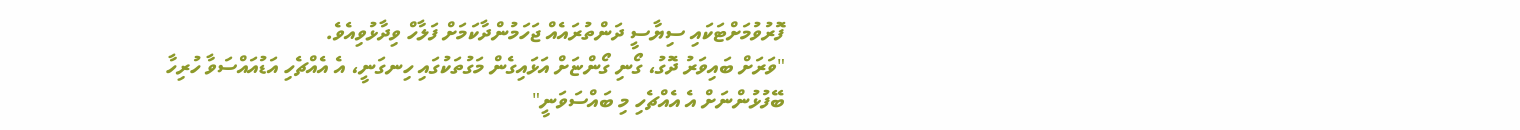ފޮރުވުމަށްޓަކައި ސިޔާސީ ދަންތުރައެއް ޖަހަމުންދާކަމަށް ފަލާހް ވިދާޅުވިއެވެ.
"ވަރަށް ބައިވަރު ދޮގު، ގޯނި ގޯންޏަށް އަޅައިގެން މަގުތަކުގައި ހިނގަނީ، އެ އެއްޗެހި އަޑުއައްސަވާ ހުރިހާ ބޭފުޅުންނަށް އެ އެއްޗެހި މި ބައްސަވަނީ"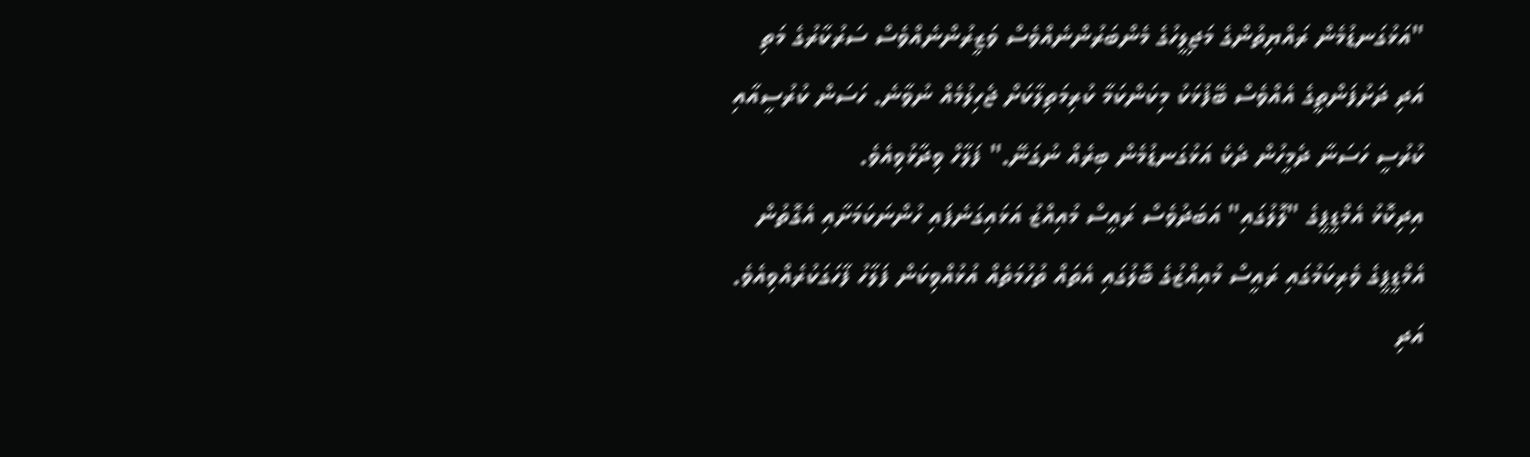"އަޅުގަނޑުމެން ރައްޔިތުންގެ މަޖިލީހުގެ މެންބަރުންނެއްވެސް ވަޒީރުންނެއްވެސް ސަރުކާރުގެ މަތި އަދި ދަށުފަންތީގެ އެއްވެސް ބޭފުޅަކު މިކަންކަމާ ކުރިމަތިލާކަށް ޖެހިލުމެއް ނުވާނެ. ހަސަން ކުރުސީއާއި ކުރުސީ ހަސަނާ ދެމީހުން ދެކެ އަޅުގަނޑުމެން ބިރެއް ނުގަނޭ." ފަލާހް ވިދާޅުވިއެވެ.
އިދިކޮޅު އެމްޑީޕީގެ "ލޮލުގައި" އަބަދުވެސް ރައީސް މުއިއްޒު އަޅައިގަނެފައި ހުންނަކަމަށާއި އެގޮތުން އެމްޑީޕީގެ ވެރިކަމުގައި ރައީސް މުއިއްޒުގެ ބޮލުގައި އެތައް ތުހުމަތެއް އުޅުއްވިކަން ފަލާހު ފާހަގަކުރެއްވިއެވެ. އަދި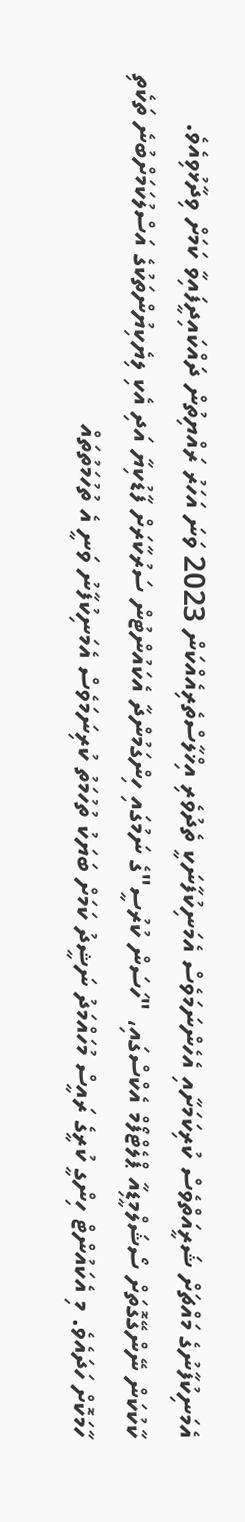އެމަނިކުފާނުގެ މައްޗަށް ޝަރީއަތްވެސް ކުރިކަމަށާއި އެހެންނަމަވެސް އެމަނިކުފާނަކީ ތެދުވެރި އިޚްލާސްތެރިއެއްކަން 2023 ވަނަ އަހަރު ރައްޔިތުން ދައްކައިދީފައިވާ ކަމަށް ވިދާޅުވިއެވެ.
ކާކުކަން ނޭންގޭގޮތަށް ސޯޝަލްމީޑިއާ ޕްލެޓްފޯމް އެކްސްގައި، "ހަސަން ކުރުސީ"ގެ ނަމުގައި ހިންގަމުންދާ އެކައުންޓުން ސަރުކާރަށް ފާޑުކިޔާ އަދި އެކި ލިޔެކިޔުންތަކުގެ އަސްލުކަމަށްބުނެ ތަކެތި ހާމަކޮށް ހަދައެވެ. މި އެކައުންޓް ހިންގީ ކުރީގެ ރައީސް މުހައްމަދު ނަޝީދު ކަމަށް ބަޔަކު ތުހުމަތު ކުރިނަމަވެސް އެމަނިކުފާނު ވަނީ އެ ތުހުމަތުތައް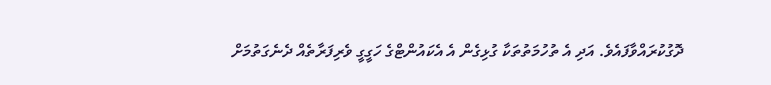ދޮގުކުރައްވާފައެވެ. އަދި އެ ތުހުމަތުތަކާ ގުޅިގެން އެ އެކައުންޓްގެ ހަގީގީ ވެރިފަރާތެއް ދެނެގަތުމަށް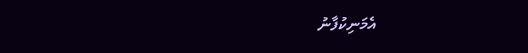އެމަނިކުފާނު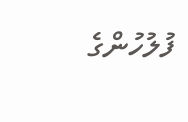ފުލުހުންގެ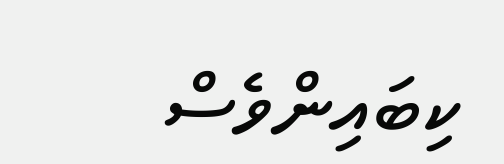ކިބައިންވެސް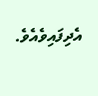އެދިފައިވެއެވެ.